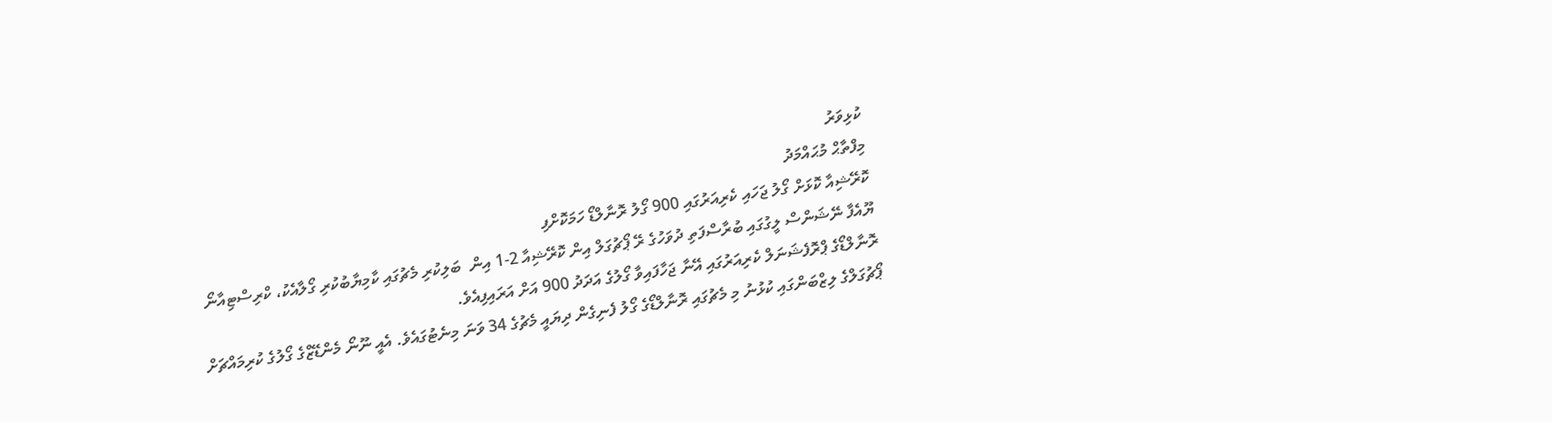ކުޅިވަރު
މިފްތާޙް މުޙައްމަދު
ކޮރޭޝިއާ ކޮޅަށް ގޯލު ޖަހައި ކެރިއަރުގައި 900 ގޯލު ރޮނާލްޑޯ ހަމަކޮށްފި
ޔޫއެފާ ނޭޝަންސް ލީގުގައި ބުރާސްފަތި ދުވަހުގެ ރޭ ޕޯޗުގަލް އިން ކޮރޭޝިއާ 2-1 އިން  ބަލިކުރި މެޗުގައި ކާމިޔާބުކުރި ގޯލާއެކު، ކްރިސްޓިއާނޯ ރޮނާލްޑޯގެ ޕްރޮފެޝަނަލް ކެރިއަރުގައި އޭނާ ޖަހާފައިވާ ގޯލުގެ އަދަދު 900 އަށް އަރައިފިއެވެ.
ޕޯޗުގަލްގެ ލިޒްބަންގައި ކުޅުނު މި މެޗުގައި ރޮނާލްޑޯގެ ގޯލު ފެނިގެން ދިޔައީ މެޗުގެ 34 ވަނަ މިނެޓުގައެވެ. އެއީ ނޫނޯ މެންޑޭޒްގެ ގޯލުގެ ކުރިމައްޗަށް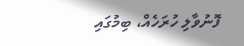ފޮނުވާލި ހުރަހެއް، ބިމުގައި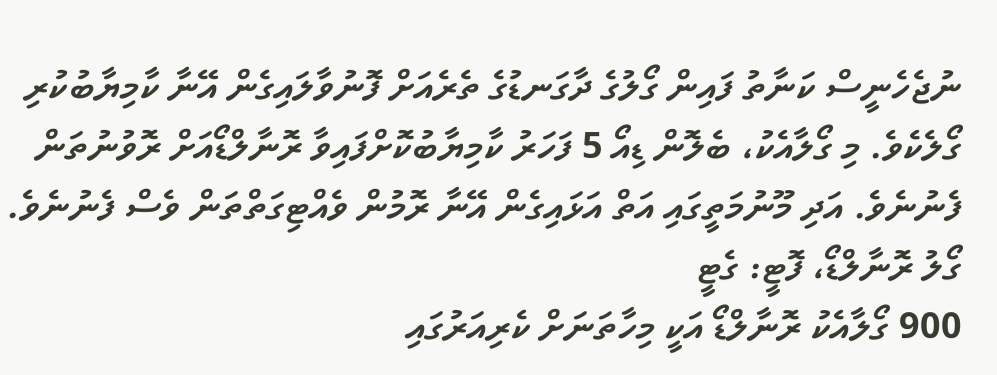ނުޖެހެނީސް ކަނާތު ފައިން ގޯލުގެ ދާގަނޑުގެ ތެރެއަށް ފޮނުވާލައިގެން އޭނާ ކާމިޔާބުކުރި ގޯލެކެވެ. މި ގޯލާއެކު، ބެލޮން ޑިއޯ 5 ފަހަރު ކާމިޔާބުކޮށްފައިވާ ރޮނާލްޑޯއަށް ރޮވުނުތަން ފެނުނެވެ. އަދި މޫނުމަތީގައި އަތް އަޅައިގެން އޭނާ ރޮމުން ވެއްޓިގަތްތަން ވެސް ފެނުނެވެ.
ގޯލު ރޮނާލްޑޯ، ފޮޓީ: ގެޓީ
900 ގޯލާއެކު ރޮނާލްޑޯ އަކީ މިހާތަނަށް ކެރިއަރުގައި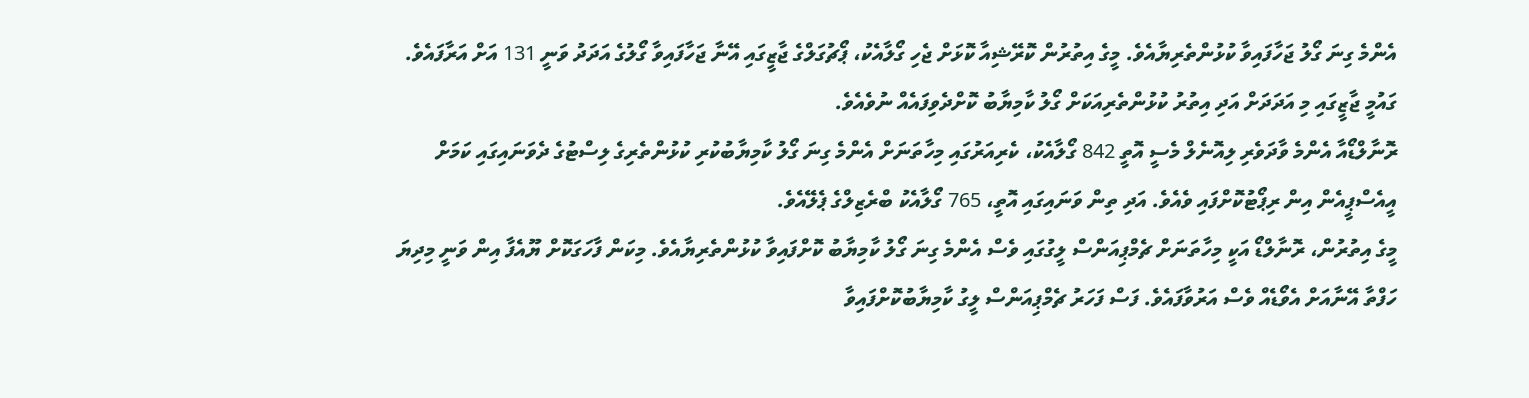އެންމެ ގިނަ ގޯލު ޖަހާފައިވާ ކުޅުންތެރިޔާއެވެ. މީގެ އިތުރުން ކޮރޭޝިއާ ކޮޅަށް ޖެހި ގޯލާއެކު، ޕޯޗުގަލްގެ ޖާޒީގައި އޭނާ ޖަހާފައިވާ ގޯލުގެ އަދަދު ވަނީ 131 އަށް އަރާފައެވެ. ގައުމީ ޖާޒީގައި މި އަދަދަށް އަދި އިތުރު ކުޅުންތެރިއަކަށް ގޯލު ކާމިޔާބު ކޮށްދެވިފައެއް ނުވެއެވެ.
ރޮނާލްޑޯއާ އެންމެ ވާދަވެރި ލިއޮނެލް މެސީ އޮތީ 842 ގޯލާއެކު، ކެރިއަރުގައި މިހާތަނަށް އެންމެ ގިނަ ގޯލު ކާމިޔާބުކުރި ކުޅުންތެރިގެ ލިސްޓުގެ ދެވަނައިގައި ކަމަށް އީއެސްޕީއެން އިން ރިޕޯޓުކޮށްފައި ވެއެވެ. އަދި ތިން ވަނައިގައި އޮތީ، 765 ގޯލާއެކު ބްރެޒިލްގެ ޕެލޭއެވެ.
މީގެ އިތުރުން، ރޮނާލްޑޯ އަކީ މިހާތަނަށް ޗެމްޕިއަންސް ލީގުގައި ވެސް އެންމެ ގިނަ ގޯލު ކާމިޔާބު ކޮށްފައިވާ ކުޅުންތެރިޔާއެވެ. މިކަން ފާހަގަކޮށް ޔޫއެފާ އިން ވަނީ މިދިޔަ ހަފްތާ އޭނާއަށް އެވޯޑެއް ވެސް އަރުވާފައެވެ. ފަސް ފަހަރު ޗެމްޕިއަންސް ލީގު ކާމިޔާބުކޮށްފައިވާ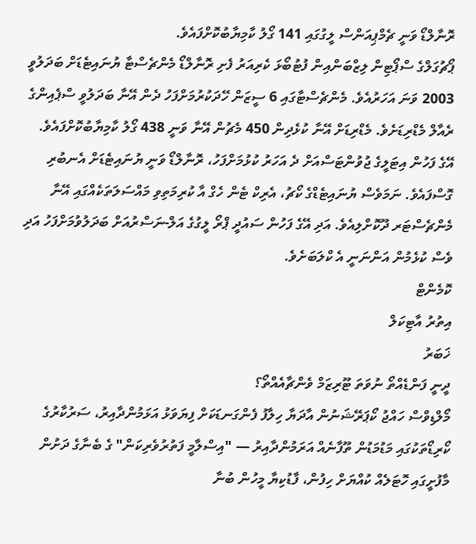ރޮނާލްޑޯ ވަނީ ޗެމްޕިއަންސް ލީގުގައި 141 ގޯލު ކާމިޔާބުކޮށްފައެވެ.
ޕޯޗުގަލްގެ ސްޕޯޓިން ލިޒްބަންއިން ފުޓުބޯޅަ ކެރިއަރު ފެށި ރޮނާލްޑޯ މެންޗެސްޓާ ޔުނައިޓެޑަށް ބަދަލުވީ 2003 ވަނަ އަހަރުއެވެ. މެންޗެސްޓާގައި 6 ސީޒަން ހޭދަކުރުމަށްފަހު ދެން އޭނާ ބަދަލުވީ ސްޕެއިންގެ ރެއާލް މެޑްރިޑަށެވެ. މެޑްރިޑަށް އޭނާ ކުޅެދިން 450 މެޗުން އޭނާ ވަނީ 438 ގޯލު ކާމިޔާބުކޮށްފައެވެ. އޭގެ ފަހުން އިޓަލީގެ ޖުވުންޓަސްއަށް ދެ އަހަރު ކުޅުމަށްފަހު، ރޮނާލްޑޯ ވަނީ ޔުނައިޓެޑަށް އެނބުރި ގޮސްފައެވެ. ނަމަވެސް ޔުނައިޓެޑްގެ ކޯޗު، އެރިކް ޓެން ހެގް އާ ކުރިމަތިވި މައްސަލަތަކެއްގައި އޭނާ މެންޗެސްޓަރ ދޫކޮށްލިއެވެ. އަދި އޭގެ ފަހުން ސައުދީ ޕްރޯ ލީގުގެ އަލް-ނަސްރުއަށް ބަދަލުވުމަށްފަހު އަދި ވެސް ކުޅެމުން އަންނަނީ އެ ކްލަބަށެވެ.
ކޮމެންޓް
އިތުރު އާޓިކަލް
ޚަބަރު
ދީނީ ފަންޑެއްތޯ ނުވަތަ ޓޫރިޒަމް ވެންޗާއެއްތޯ؟
މޯލްޑިވްސް ހައްޖު ކޯޕަރޭޝަނުން އާދަޔާ ހިލާފު ފެންގަނޑަކަށް ފިޔަވަޅު އަޅަމުންދާއިރު، ސަރުކާރުގެ ކޯރިޑޯތަކުގައި މަޑުމަޑުން ތޫފާނެއް އަރަމުންދާއިރު — "އިސްލާމީ ފަތުރުވެރިކަން" ގެ ބެނާގެ ދަށުން މާފުށީގައި ހޮޓަލެއް ކުއްޔަށް ހިފުން، ފާޑުކިޔާ މީހުން ބުނާ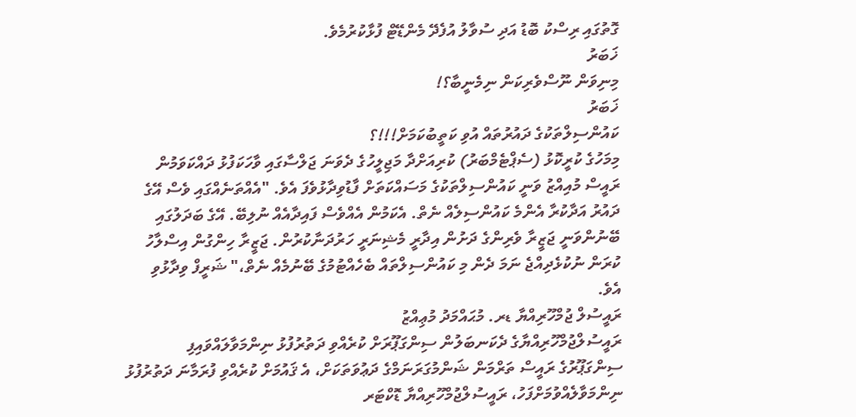ގޮތުގައި ރިސްކު ބޮޑު އަދި ސުވާލު އުފެދޭ މެންޑޭޓް ފުޅާކުރުމެވެ.
ޚަބަރު
މިނިވަން ނޫސްވެރިކަން ނިމެނީބާ؟!
ޚަބަރު
ކައުންސިލްތަކުގެ ދައުރުތައް އުވި ކަތީބުކަމަށް!!!؟
މިމަހުގެ ކުރީކޮޅު (ސެޕްޓެމްބަރު) ކުރިއަށްދާ މަޖިލީހުގެ ދެވަނަ ޖަލްސާގައި ވާހަކަފުޅު ދައްކަވަމުން ރައީސް މުއިއްޒު ވަނީ ކައުންސިލްތަކުގެ މަސައްކަތަށް ފާޑުވިދާޅުވެފަ އެވެ. "އެއްތަނެއްގައި ވެސް އޭގެ ދައުރު އަދާކުރާ އެންމެ ކައުންސިލެއް ނެތް. އެކަމުން އެއްވެސް ފައިދާއެއް ނުލިބޭ. އޭގެ ބަދަލުގައި ބޭނުންވަނީ ޖަޒީރާ ވެރިންގެ ދަށުން އިދާރީ މެޝިނަރީ ހަރުދަނާކުރުން. ޖަޒީރާ ހިންގުން އިސްލާހު ކުރަން ނުކުޅެދިއްޖެ ނަމަ ދެން މި ކައުންސިލްތައް ބެހެއްޓުމުގެ ބޭނުމެއް ނެތް،" ޝަރީފް ވިދާޅުވި އެވެ.
ރައީސުލް ޖުމްހޫރިއްޔާ ޑރ. މުޙައްމަދު މުޢިއްޒު
ރައީސުލްޖުމްހޫރިއްޔާގެ ދެކަނބަލުން ސިންގަޕޫރަށް ކުރެއްވި ދަތުރުފުޅު ނިންމަވާލައްވައިފި
ސިންގަޕޫރުގެ ރައީސް ތަރްމަން ޝަންމުގަރަނަމްގެ ދަޢުވަތަކަށް، އެ ޤައުމަށް ކުރެއްވި ފުރަމާނަ ދަތުރުފުޅު ނިންމަވާލެއްވުމަށްފަހު، ރައީސުލްޖުމްހޫރިއްޔާ ޑޮކްޓަރ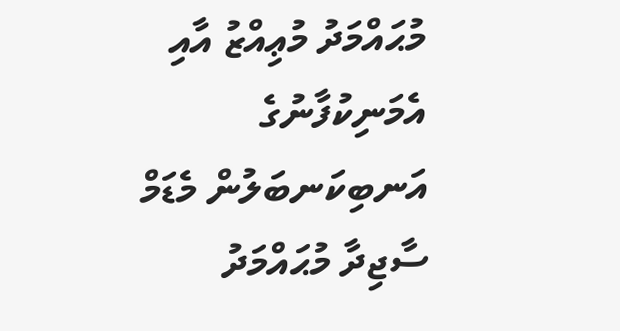މުޙައްމަދު މުޢިއްޒު އާއި އެމަނިކުފާނުގެ އަނބިކަނބަލުން މެޑަމް ސާޖިދާ މުޙައްމަދު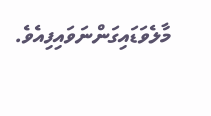މާލެވަޑައިގަންނަވައިފިއެވެ.